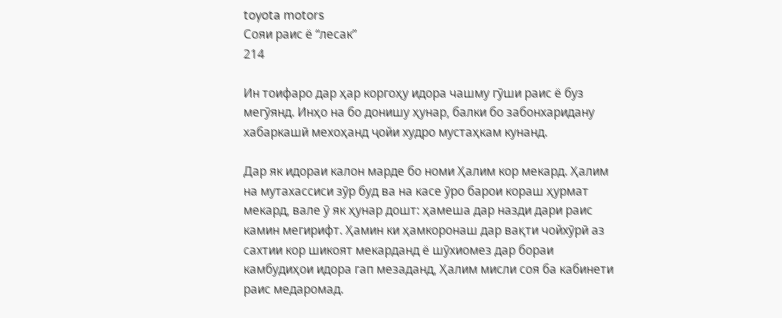toyota motors
Сояи раис ё “лесак”
214

Ин тоифаро дар ҳар коргоҳу идора чашму гӯши раис ё буз мегӯянд. Инҳо на бо донишу ҳунар, балки бо забонхаридану хабаркашӣ мехоҳанд ҷойи худро мустаҳкам кунанд.

Дар як идораи калон марде бо номи Ҳалим кор мекард. Ҳалим на мутахассиси зӯр буд ва на касе ӯро барои кораш ҳурмат мекард, вале ӯ як ҳунар дошт: ҳамеша дар назди дари раис камин мегирифт. Ҳамин ки ҳамкоронаш дар вақти чойхӯрӣ аз сахтии кор шикоят мекарданд ё шӯхиомез дар бораи камбудиҳои идора гап мезаданд, Ҳалим мисли соя ба кабинети раис медаромад.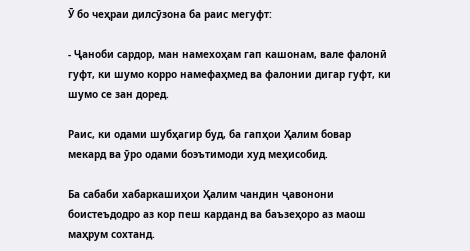Ӯ бо чеҳраи дилсӯзона ба раис мегуфт:

- Ҷаноби сардор, ман намехоҳам гап кашонам, вале фалонӣ гуфт, ки шумо корро намефаҳмед ва фалонии дигар гуфт, ки шумо се зан доред.

Раис, ки одами шубҳагир буд, ба гапҳои Ҳалим бовар мекард ва ӯро одами боэътимоди худ меҳисобид.

Ба сабаби хабаркашиҳои Ҳалим чандин ҷавонони боистеъдодро аз кор пеш карданд ва баъзеҳоро аз маош маҳрум сохтанд.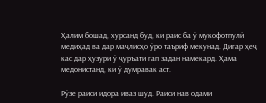Ҳалим бошад, хурсанд буд, ки раис ба ӯ мукофотпулӣ медиҳад ва дар маҷлисҳо ӯро таъриф мекунад. Дигар ҳеҷ кас дар ҳузури ӯ ҷуръати гап задан намекард. Ҳама медонистанд, ки ӯ думравак аст.

Рӯзе раиси идора иваз шуд. Раиси нав одами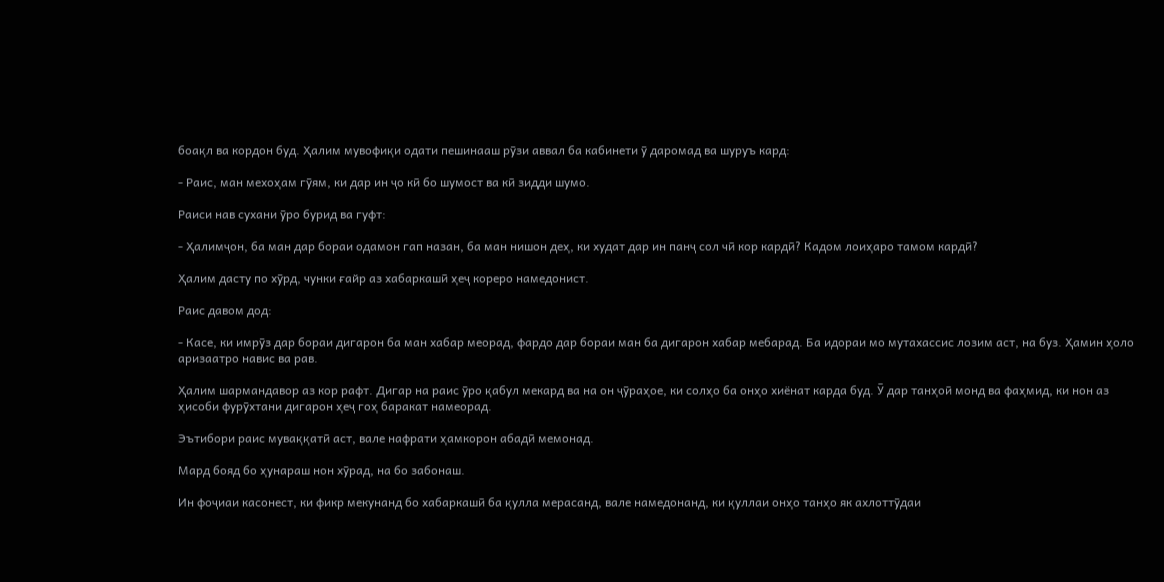боақл ва кордон буд. Ҳалим мувофиқи одати пешинааш рӯзи аввал ба кабинети ӯ даромад ва шуруъ кард:

- Раис, ман мехоҳам гӯям, ки дар ин ҷо кӣ бо шумост ва кӣ зидди шумо.

Раиси нав сухани ӯро бурид ва гуфт:

- Ҳалимҷон, ба ман дар бораи одамон гап назан, ба ман нишон деҳ, ки худат дар ин панҷ сол чӣ кор кардӣ? Кадом лоиҳаро тамом кардӣ?

Ҳалим дасту по хӯрд, чунки ғайр аз хабаркашӣ ҳеҷ кореро намедонист.

Раис давом дод:

- Касе, ки имрӯз дар бораи дигарон ба ман хабар меорад, фардо дар бораи ман ба дигарон хабар мебарад. Ба идораи мо мутахассис лозим аст, на буз. Ҳамин ҳоло аризаатро навис ва рав.

Ҳалим шармандавор аз кор рафт. Дигар на раис ӯро қабул мекард ва на он ҷӯраҳое, ки солҳо ба онҳо хиёнат карда буд. Ӯ дар танҳоӣ монд ва фаҳмид, ки нон аз ҳисоби фурӯхтани дигарон ҳеҷ гоҳ баракат намеорад.

Эътибори раис муваққатӣ аст, вале нафрати ҳамкорон абадӣ мемонад.

Мард бояд бо ҳунараш нон хӯрад, на бо забонаш.

Ин фоҷиаи касонест, ки фикр мекунанд бо хабаркашӣ ба қулла мерасанд, вале намедонанд, ки қуллаи онҳо танҳо як ахлоттӯдаи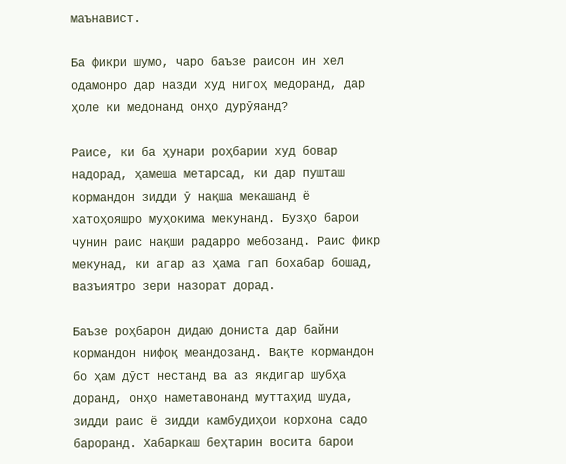маънавист.

Ба фикри шумо, чаро баъзе раисон ин хел одамонро дар назди худ нигоҳ медоранд, дар ҳоле ки медонанд онҳо дурӯяанд?

Раисе, ки ба ҳунари роҳбарии худ бовар надорад, ҳамеша метарсад, ки дар пушташ кормандон зидди ӯ нақша мекашанд ё хатоҳояшро муҳокима мекунанд. Бузҳо барои чунин раис нақши радарро мебозанд. Раис фикр мекунад, ки агар аз ҳама гап бохабар бошад, вазъиятро зери назорат дорад.

Баъзе роҳбарон дидаю дониста дар байни кормандон нифоқ меандозанд. Вақте кормандон бо ҳам дӯст нестанд ва аз якдигар шубҳа доранд, онҳо наметавонанд муттаҳид шуда, зидди раис ё зидди камбудиҳои корхона садо бароранд. Хабаркаш беҳтарин восита барои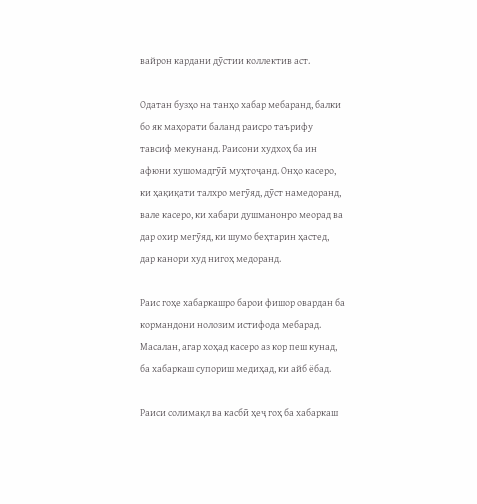вайрон кардани дӯстии коллектив аст.

Одатан бузҳо на танҳо хабар мебаранд, балки бо як маҳорати баланд раисро таърифу тавсиф мекунанд. Раисони худхоҳ ба ин афюни хушомадгӯӣ муҳтоҷанд. Онҳо касеро, ки ҳақиқати талхро мегӯяд, дӯст намедоранд, вале касеро, ки хабари душманонро меорад ва дар охир мегӯяд, ки шумо беҳтарин ҳастед, дар канори худ нигоҳ медоранд.

Раис гоҳе хабаркашро барои фишор овардан ба кормандони нолозим истифода мебарад. Масалан, агар хоҳад касеро аз кор пеш кунад, ба хабаркаш супориш медиҳад, ки айб ёбад.

Раиси солимақл ва касбӣ ҳеҷ гоҳ ба хабаркаш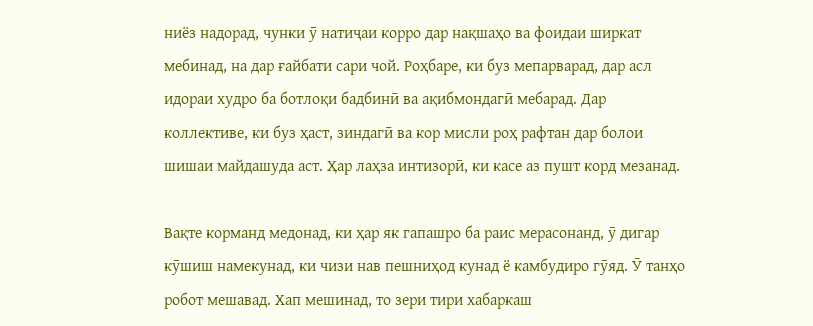ниёз надорад, чунки ӯ натиҷаи корро дар нақшаҳо ва фоидаи ширкат мебинад, на дар ғайбати сари чой. Роҳбаре, ки буз мепарварад, дар асл идораи худро ба ботлоқи бадбинӣ ва ақибмондагӣ мебарад. Дар коллективе, ки буз ҳаст, зиндагӣ ва кор мисли роҳ рафтан дар болои шишаи майдашуда аст. Ҳар лаҳза интизорӣ, ки касе аз пушт корд мезанад.

Вақте корманд медонад, ки ҳар як гапашро ба раис мерасонанд, ӯ дигар кӯшиш намекунад, ки чизи нав пешниҳод кунад ё камбудиро гӯяд. Ӯ танҳо робот мешавад. Хап мешинад, то зери тири хабаркаш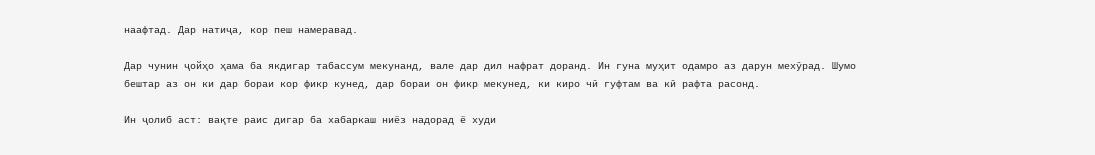наафтад. Дар натиҷа, кор пеш намеравад.

Дар чунин ҷойҳо ҳама ба якдигар табассум мекунанд, вале дар дил нафрат доранд. Ин гуна муҳит одамро аз дарун мехӯрад. Шумо бештар аз он ки дар бораи кор фикр кунед, дар бораи он фикр мекунед, ки киро чӣ гуфтам ва кӣ рафта расонд.

Ин ҷолиб аст: вақте раис дигар ба хабаркаш ниёз надорад ё худи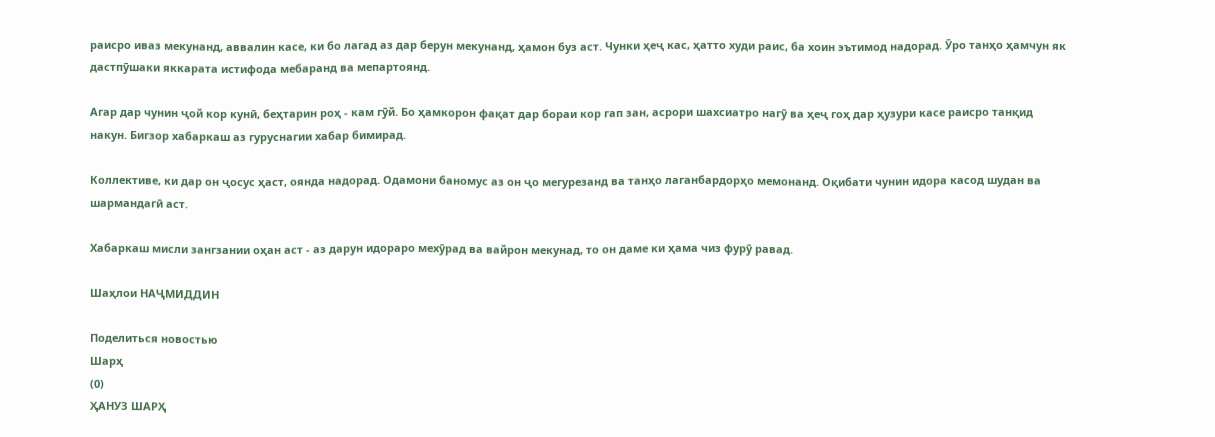раисро иваз мекунанд, аввалин касе, ки бо лагад аз дар берун мекунанд, ҳамон буз аст. Чунки ҳеҷ кас, ҳатто худи раис, ба хоин эътимод надорад. Ӯро танҳо ҳамчун як дастпӯшаки яккарата истифода мебаранд ва мепартоянд.

Агар дар чунин ҷой кор кунӣ, беҳтарин роҳ - кам гӯй. Бо ҳамкорон фақат дар бораи кор гап зан, асрори шахсиатро нагӯ ва ҳеҷ гоҳ дар ҳузури касе раисро танқид накун. Бигзор хабаркаш аз гуруснагии хабар бимирад.

Коллективе, ки дар он ҷосус ҳаст, оянда надорад. Одамони баномус аз он ҷо мегурезанд ва танҳо лаганбардорҳо мемонанд. Оқибати чунин идора касод шудан ва шармандагӣ аст.

Хабаркаш мисли зангзании оҳан аст - аз дарун идораро мехӯрад ва вайрон мекунад, то он даме ки ҳама чиз фурӯ равад.

Шаҳлои НАҶМИДДИН

Поделиться новостью
Шарҳ
(0)
ҲАНУЗ ШАРҲ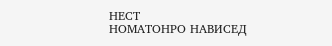НЕСТ
НОМАТОНРО НАВИСЕД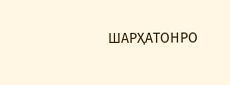ШАРҲАТОНРО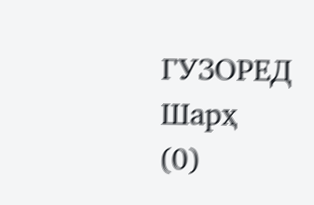ГУЗОРЕД
Шарҳ
(0)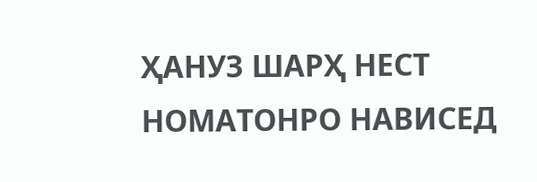ҲАНУЗ ШАРҲ НЕСТ
НОМАТОНРО НАВИСЕД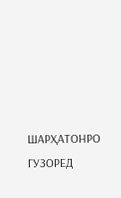ШАРҲАТОНРО ГУЗОРЕД